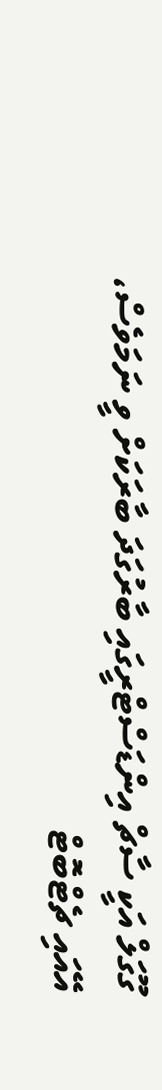ގޫގަލް އަކީ ސާޗް އިންޑަސްޓްރީގައި ބާރުގަދަ ބާރަކަށް ވީ ނަމަވެސް، އޭއައި ޗެޓްބޮޓް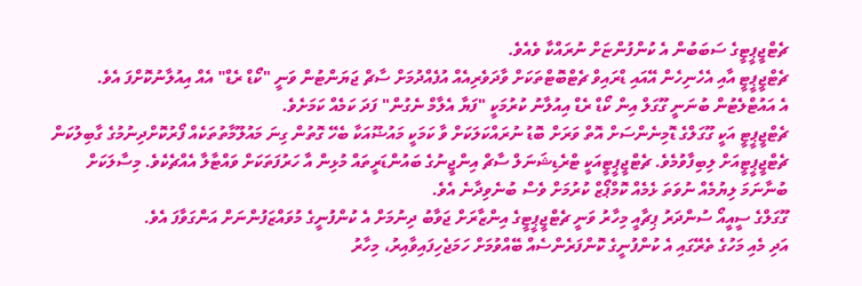ޗެޓްޖީޕީޓީގެ ސަބަބުން އެ ކުންފުންޏަށް ނުރައްކާ ވެއެވެ.
ޗެޓްޖީޕީޓީ އާއި އެހެނިހެން އޭއައި ޑްރައިވް ޗެޓްބޮޓްތަކަށް ވާދަވެރިއެއް އުފެއްދުމަށް ސާޗް ޖަޔަންޓުން ވަނީ "ކޯޑް ރެޑް" އެއް އިއުލާނުކޮށްފަ އެވެ.
އެ އައުޓްލެޓުން ބުނަނީ ގޫގަލް އިން ކޯޑް ރެޑް އިއުލާނު ކުރުމަކީ "ފަޔާ އެލާމް ނެގުން" ފަދަ ކަމެއް ކަމަށެވެ.
ޗެޓްޖީޕީޓީ އަކީ ގޫގަލްގެ ޑޮމިނެންސަށް އޮތް ވަރަށް ބޮޑު ނުރައްކަލަކަށް ވާ ކަމަކީ މައުޟޫއަކާ ބެހޭ ގޮތުން ގިނަ މައުލޫމާތުތަކެއް ފޯރުކޮށްދިނުމުގެ ގާބިލުކަން ޗެޓްޖީޕީޓީއަށް ލިބިފާވުމެވެ. ޗެޓްޖީޕީޓީއަކީ ޓްރެޑިޝަނަލް ސާޗް އިންޖީނުގެ ބައުންޑަރީތައް މުޅިން އާ ހަރުފަތަކަށް ވައްޓާލާ އެއްޗެކެވެ. މިސާލަކަށް ބުނާނަމަ ލިޔުމެއް ނުވަތަ ޅެމެއް ކޮމްޕޯޒް ކުރުމަށް ވެސް ބުނެވިދާނެ އެވެ.
ގޫގަލްގެ ސީއީއޯ ސުންދަރު ޕިޗާއީ މިހާރު ވަނީ ޗެޓްޖީޕީޓީގެ އިންޒާރަށް ޖަވާބު ދިނުމަށް އެ ކުންފުނީގެ މުވައްޒަފުންނަށް އަންގަވާފަ އެވެ.
އަދި މެއި މަހުގެ ތެރޭގައި އެ ކުންފުނީގެ ކޮންފަރެންސެއް ބޭއްވުމަށް ހަމަޖެހިފައިވާއިރު، މިހާރު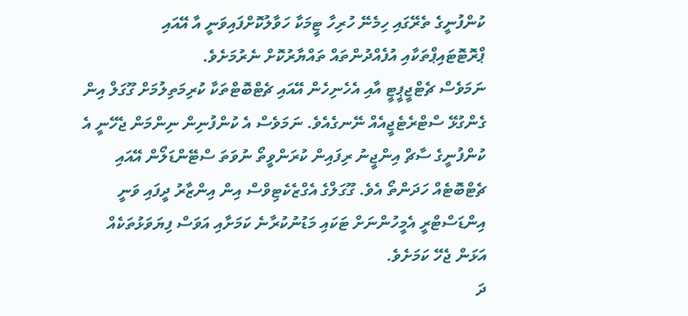ކުންފުނީގެ ތެރޭގައި ހިމެނޭ ހުރިހާ ޓީމަކާ ހަވާލުކޮށްފައިވަނީ އާ އޭއައި ޕްރޮޓޮޓައިޕްތަކާއި އުފެއްދުންތައް ތައްޔާރުކޮށް ނެރުމަށެވެ.
ނަމަވެސް ޗެޓްޖީޕީޓީ އާއި އެހެނިހެން އޭއައި ޗެޓްބޮޓްތަކާ ކުރިމަތިލުމަށް ގޫގަލް އިން ގެންގުޅޭ ސްޓްރެޓެޖީއެއް ނޭނގެއެވެ. ނަމަވެސް އެ ކުންފުނިން ނިންމަން ޖެހޭނީ އެ ކުންފުނީގެ ސާޗް އިންޖީނު ރިފައިން ކުރަންވީތޯ ނުވަތަ ސްޓޭންޑަލޯން އޭއައި ޗެޓްބޮޓެއް ހަދަންތޯ އެވެ. ގޫގަލްގެ އެގްޒެކެޓިވްސް އިން އިންޒާރު ދީފައި ވަނީ އިންޑަސްޓްރީ އެމީހުންނަށް ޓަކައި މަޑުނުކުރާނެ ކަމަށާއި އަވަސް ފިޔަވަޅުތަކެއް އަޅަން ޖެހޭ ކަމަށެވެ.
ދަ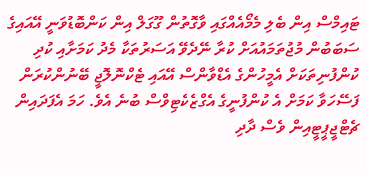ޓައިމްސް އިން ބެލި މެމޯއެއްގައި ވާގޮތުން ގޫގަލް އިން ކަންބޮޑުވަނީ އޭއައިގެ ސަބަބުން މުޖުތަމައުއަށް ކުރާ ނޭދެވޭ އަސަރުތަކާ މެދު ކަމަށާއި ކުދި ކުންފުނިތަކަށް އެމީހުންގެ އެޑްވާންސް އޭއައި ޓެކްނޮލޮޖީ ބޭނުންކުރަން ފަސޭހަވާ ކަމަށް އެ ކުންފުނީގެ އެގްޒެކެޓިވްސް ބުނެ އެވެ. ހަމަ އެފަދައިން ޗެޓްޖީޕީޓީއިން ވެސް ދާދި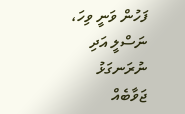ފަހުން ވަނީ ވިހަ، ނަސްލީ އަދި ނުރަނގަޅު ޖަވާބެއް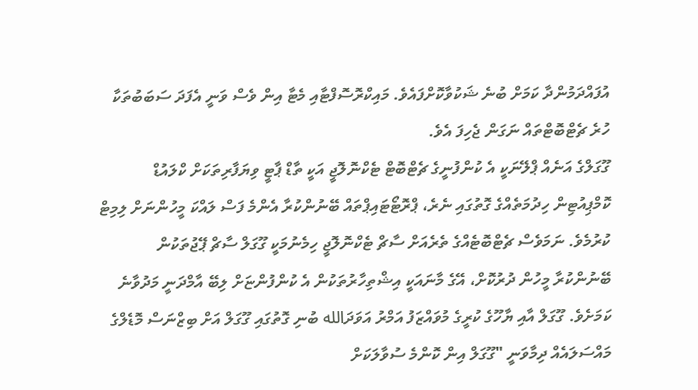އުފައްދަމުންދާ ކަމަށް ބުނެ ޝަކުވާކޮށްފައެވެ. މައިކްރޮސޮފްޓާއި މެޓާ އިން ވެސް ވަނީ އެފަދަ ސަބަބުތަކާ ހުރެ ޗެޓްބޮޓްތައް ނަގަން ޖެހިފަ އެވެ.
ގޫގަލްގެ އަނެއް ޕްލޭނަކީ އެ ކުންފުނީގެ ޗެޓްބޮޓް ޓެކްނޮލޮޖީ އަކީ ތާޑް ޕާޓީ ވިޔަފާރިތަކަށް ކްލައުޑް ކޮމްޕިއުޓިން ހިދުމަތެއްގެ ގޮތުގައި ނެރެ، ޕްރޮޓޯޓައިޕްތައް ބޭނުންކުރާ އެންމެ ފަސް ލައްކަ މީހުންނަށް ލިމިޓް ކުރުމެވެ. ނަމަވެސް ޗެޓްބޮޓެއްގެ ތެރެއަށް ސާޗް ޓެކްނޮލޮޖީ ހިމެނުމަކީ ގޫގަލް ސާޗް ޕޭޖުތަކުން ބޭނުންކުރާ މީހުން ދުރުކޮށް، އޭގެ މާނައަކީ އިޝްތިހާރުތަކުން އެ ކުންފުންޏަށް ލިބޭ އާމްދަނީ މަދުވާނެ ކަމަށެވެ. ގޫގަލް އާއި ޔާހޫގެ ކުރީގެ މުވައްޒަފު އަމްރު އަވަދަالله ބުނި ގޮތުގައި ގޫގަލް އަށް ބިޒްނަސް މޮޑެލްގެ މައްސަލައެއް ދިމާވަނީ "ގޫގަލް އިން ކޮންމެ ސުވާލަކަށް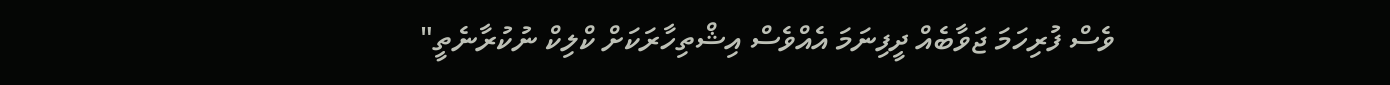ވެސް ފުރިހަމަ ޖަވާބެއް ދީފިނަމަ އެއްވެސް އިޝްތިހާރަކަށް ކްލިކް ނުކުރާނެތީ"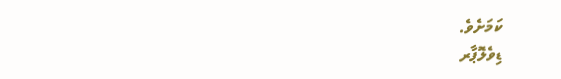ކަމަށެވެ.
ޑިވެލޮޕާރ